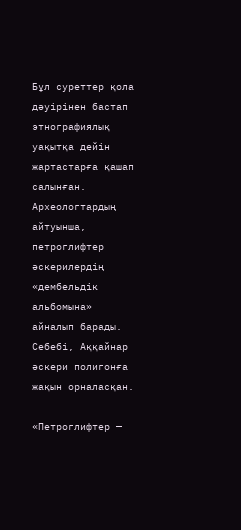Бұл суреттер қола дәуірінен бастап этнографиялық уақытқа дейін жартастарға қашап салынған. Археологтардың айтуынша, петроглифтер әскерилердің «дембельдік альбомына» айналып барады. Себебі, Аққайнар әскери полигонға жақын орналасқан.

«Петроглифтер —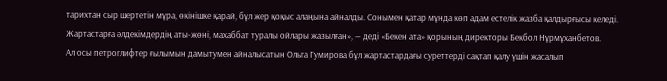тарихтан сыр шертетін мұра, өкінішке қарай, бұл жер қоқыс алаңына айналды. Сонымен қатар мұнда көп адам естелік жазба қалдырғысы келеді. Жартастарға әлдекімдердің аты-жөні, махаббат туралы ойлары жазылған», — деді «Бекен ата» қорының директоры Бекбол Нұрмұханбетов.
Ал осы петроглифтер ғылымын дамытумен айналысатын Ольга Гумирова бұл жартастардағы суреттерді сақтап қалу үшін жасалып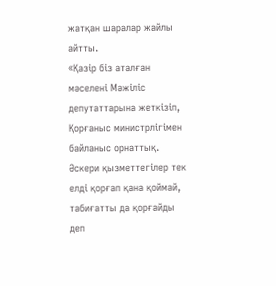жатқан шаралар жайлы айтты.
«Қазір біз аталған мәселені Мәжіліс депутаттарына жеткізіп, Қорғаныс министрлігімен байланыс орнаттық. Әскери қызметтегілер тек елді қорғап қана қоймай, табиғатты да қорғайды деп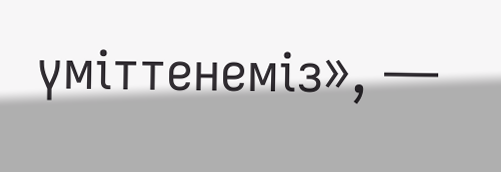үміттенеміз», —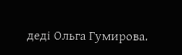деді Ольга Гумирова.